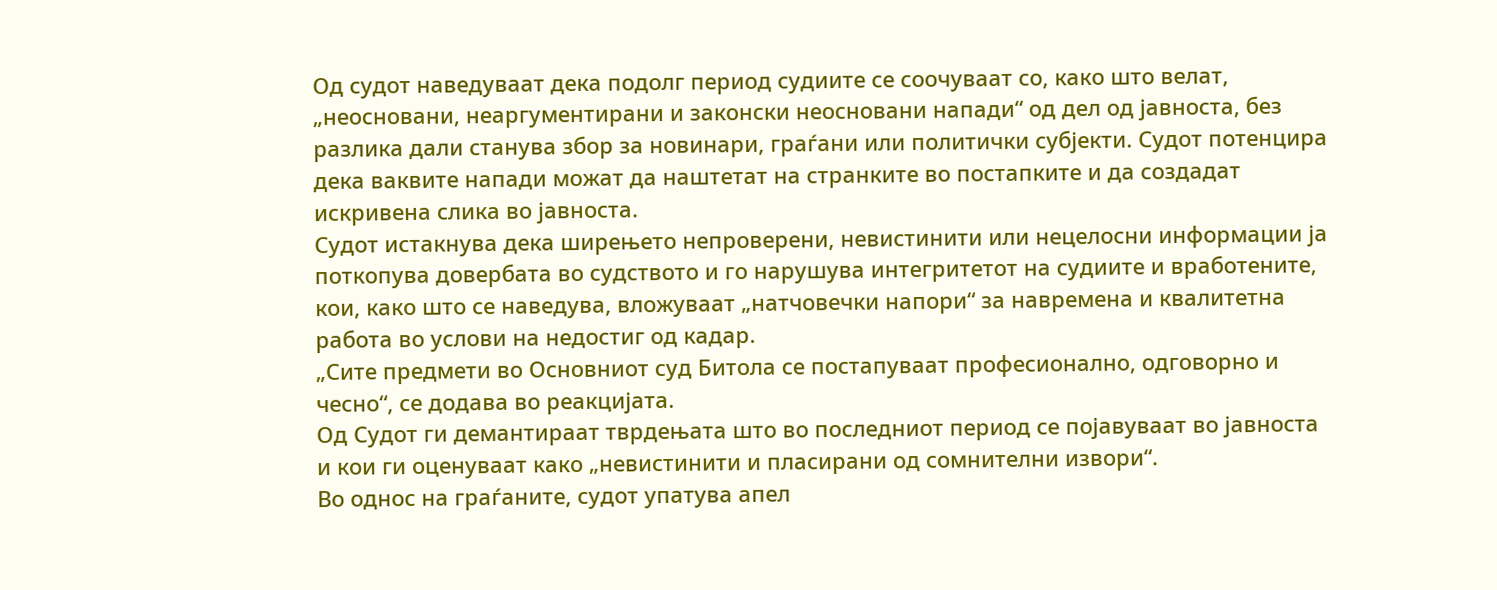Од судот наведуваат дека подолг период судиите се соочуваат со, како што велат, „неосновани, неаргументирани и законски неосновани напади“ од дел од јавноста, без разлика дали станува збор за новинари, граѓани или политички субјекти. Судот потенцира дека ваквите напади можат да наштетат на странките во постапките и да создадат искривена слика во јавноста.
Судот истакнува дека ширењето непроверени, невистинити или нецелосни информации ја поткопува довербата во судството и го нарушува интегритетот на судиите и вработените, кои, како што се наведува, вложуваат „натчовечки напори“ за навремена и квалитетна работа во услови на недостиг од кадар.
„Сите предмети во Основниот суд Битола се постапуваат професионално, одговорно и чесно“, се додава во реакцијата.
Од Судот ги демантираат тврдењата што во последниот период се појавуваат во јавноста и кои ги оценуваат како „невистинити и пласирани од сомнителни извори“.
Во однос на граѓаните, судот упатува апел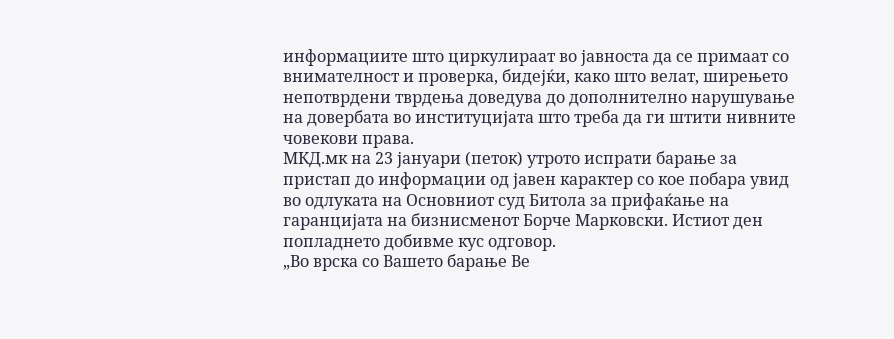информациите што циркулираат во јавноста да се примаат со внимателност и проверка, бидејќи, како што велат, ширењето непотврдени тврдења доведува до дополнително нарушување на довербата во институцијата што треба да ги штити нивните човекови права.
МКД.мк на 23 јануари (петок) утрото испрати барање за пристап до информации од јавен карактер со кое побара увид во одлуката на Основниот суд Битола за прифаќање на гаранцијата на бизнисменот Борче Марковски. Истиот ден попладнето добивме кус одговор.
„Во врска со Вашето барање Ве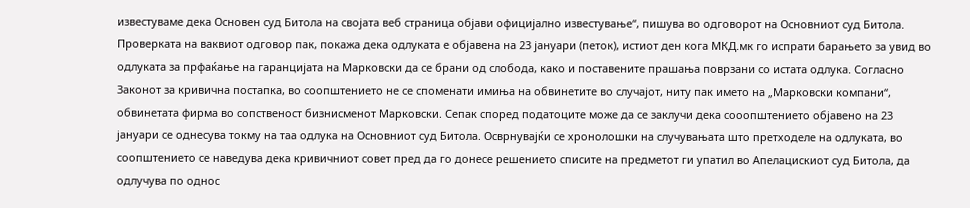известуваме дека Основен суд Битола на својата веб страница објави официјално известување“, пишува во одговорот на Основниот суд Битола.
Проверката на ваквиот одговор пак, покажа дека одлуката е објавена на 23 јануари (петок), истиот ден кога МКД.мк го испрати барањето за увид во одлуката за прфаќање на гаранцијата на Марковски да се брани од слобода, како и поставените прашања поврзани со истата одлука. Согласно Законот за кривична постапка, во соопштението не се споменати имиња на обвинетите во случајот, ниту пак името на „Марковски компани“, обвинетата фирма во сопственост бизнисменот Марковски. Сепак според податоците може да се заклучи дека сооопштението објавено на 23 јануари се однесува токму на таа одлука на Основниот суд Битола. Осврнувајќи се хронолошки на случувањата што претходеле на одлуката, во соопштението се наведува дека кривичниот совет пред да го донесе решението списите на предметот ги упатил во Апелацискиот суд Битола, да одлучува по однос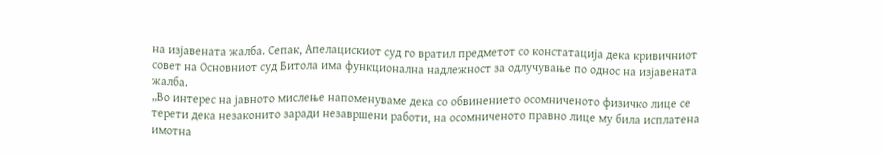на изјавената жалба. Сепак, Апелацискиот суд го вратил предметот со констатација дека кривичниот совет на Основниот суд Битола има функционална надлежност за одлучување по однос на изјавената жалба.
„Во интерес на јавното мислење напоменуваме дека со обвинението осомниченото физичко лице се терети дека незаконито заради незавршени работи, на осомниченото правно лице му била исплатена имотна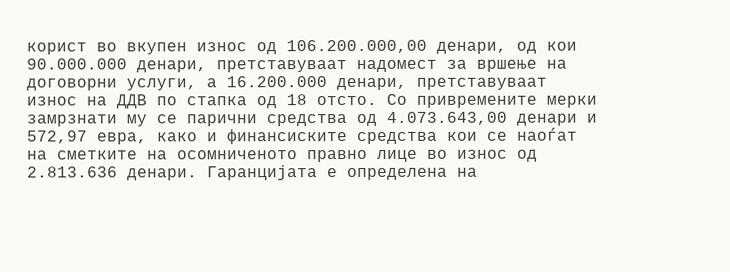корист во вкупен износ од 106.200.000,00 денари, од кои 90.000.000 денари, претставуваат надомест за вршење на договорни услуги, а 16.200.000 денари, претставуваат износ на ДДВ по стапка од 18 отсто. Со привремените мерки замрзнати му се парични средства од 4.073.643,00 денари и 572,97 евра, како и финансиските средства кои се наоѓат на сметките на осомниченото правно лице во износ од 2.813.636 денари. Гаранцијата е определена на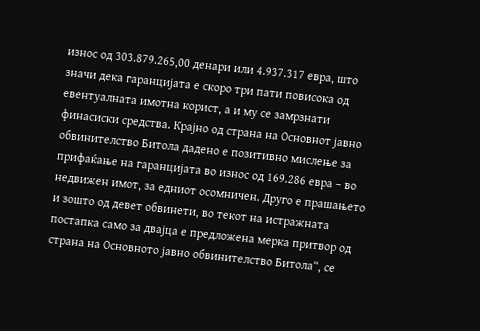износ од 303.879.265,00 денари или 4.937.317 евра, што значи дека гаранцијата е скоро три пати повисока од евентуалната имотна корист, а и му се замрзнати финасиски средства. Крајно од страна на Основнот јавно обвинителство Битола дадено е позитивно мислење за прифаќање на гаранцијата во износ од 169.286 евра – во недвижен имот, за едниот осомничен. Друго е прашањето и зошто од девет обвинети, во текот на истражната постапка само за двајца е предложена мерка притвор од страна на Основното јавно обвинителство Битола“, се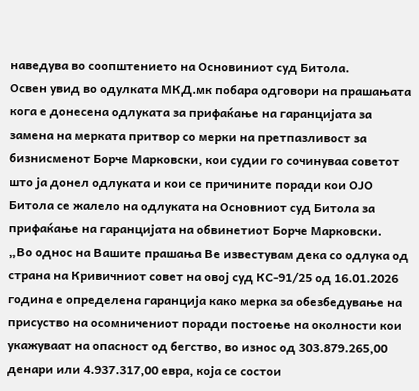наведува во соопштението на Основиниот суд Битола.
Освен увид во одулката МКД.мк побара одговори на прашањата кога е донесена одлуката за прифаќање на гаранцијата за замена на мерката притвор со мерки на претпазливост за бизнисменот Борче Марковски, кои судии го сочинуваа советот што ја донел одлуката и кои се причините поради кои ОЈО Битола се жалело на одлуката на Основниот суд Битола за прифаќање на гаранцијата на обвинетиот Борче Марковски.
„Во однос на Вашите прашања Ве известувам дека со одлука од страна на Кривичниот совет на овој суд КС-91/25 од 16.01.2026 година е определена гаранција како мерка за обезбедување на присуство на oсомничениот поради постоење на околности кои укажуваат на опасност од бегство, во износ од 303.879.265,00 денари или 4.937.317,00 евра, која се состои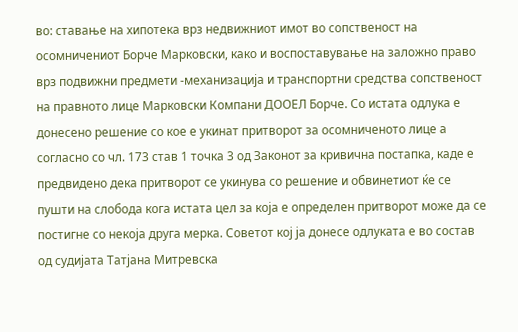во: ставање на хипотека врз недвижниот имот во сопственост на осомничениот Борче Марковски, како и воспоставување на заложно право врз подвижни предмети -механизација и транспортни средства сопственост на правното лице Марковски Компани ДООЕЛ Борче. Со истата одлука е донесено решение со кое е укинат притворот за осомниченото лице а согласно со чл. 173 став 1 точка 3 од Законот за кривична постапка, каде е предвидено дека притворот се укинува со решение и обвинетиот ќе се пушти на слобода кога истата цел за која е определен притворот може да се постигне со некоја друга мерка. Советот кој ја донесе одлуката е во состав од судијата Татјана Митревска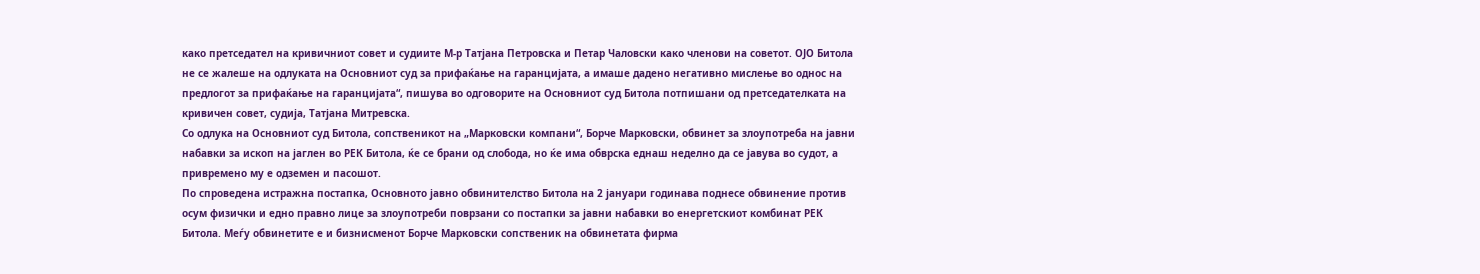како претседател на кривичниот совет и судиите М-р Татјана Петровска и Петар Чаловски како членови на советот. ОЈО Битола не се жалеше на одлуката на Основниот суд за прифаќање на гаранцијата, а имаше дадено негативно мислење во однос на предлогот за прифаќање на гаранцијата“, пишува во одговорите на Основниот суд Битола потпишани од претседателката на кривичен совет, судија, Татјана Митревска.
Со одлука на Основниот суд Битола, сопственикот на „Марковски компани“, Борче Марковски, обвинет за злоупотреба на јавни набавки за ископ на јаглен во РЕК Битола, ќе се брани од слобода, но ќе има обврска еднаш неделно да се јавува во судот, а привремено му е одземен и пасошот.
По спроведена истражна постапка, Основното јавно обвинителство Битола на 2 јануари годинава поднесе обвинение против осум физички и едно правно лице за злоупотреби поврзани со постапки за јавни набавки во енергетскиот комбинат РЕК Битола. Меѓу обвинетите е и бизнисменот Борче Марковски сопственик на обвинетата фирма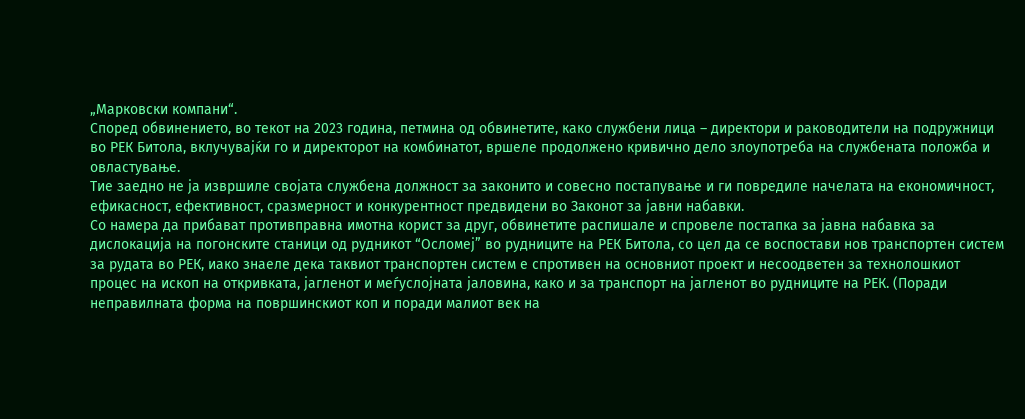„Марковски компани“.
Според обвинението, во текот на 2023 година, петмина од обвинетите, како службени лица – директори и раководители на подружници во РЕК Битола, вклучувајќи го и директорот на комбинатот, вршеле продолжено кривично дело злоупотреба на службената положба и овластување.
Тие заедно не ја извршиле својата службена должност за законито и совесно постапување и ги повредиле начелата на економичност, ефикасност, ефективност, сразмерност и конкурентност предвидени во Законот за јавни набавки.
Со намера да прибават противправна имотна корист за друг, обвинетите распишале и спровеле постапка за јавна набавка за дислокација на погонските станици од рудникот “Осломеј” во рудниците на РЕК Битола, со цел да се воспостави нов транспортен систем за рудата во РЕК, иако знаеле дека таквиот транспортен систем е спротивен на основниот проект и несоодветен за технолошкиот процес на ископ на откривката, јагленот и меѓуслојната јаловина, како и за транспорт на јагленот во рудниците на РЕК. (Поради неправилната форма на површинскиот коп и поради малиот век на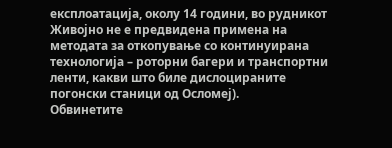експлоатација, околу 14 години, во рудникот Живојно не е предвидена примена на методата за откопување со континуирана технологија – роторни багери и транспортни ленти, какви што биле дислоцираните погонски станици од Осломеј).
Обвинетите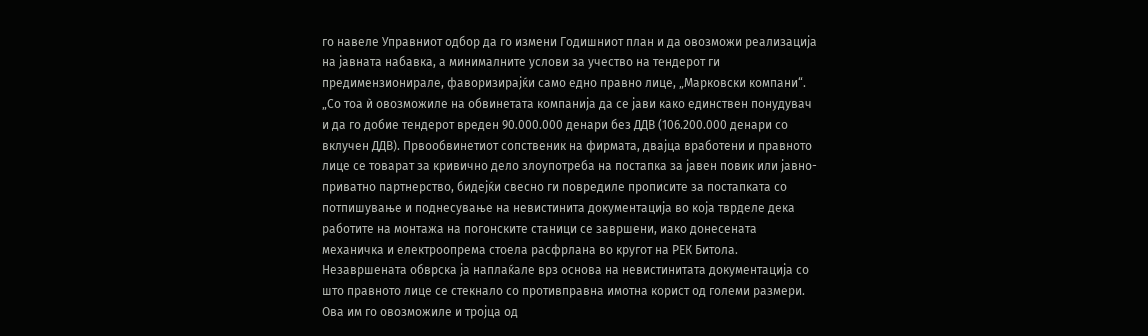го навеле Управниот одбор да го измени Годишниот план и да овозможи реализација на јавната набавка, а минималните услови за учество на тендерот ги предимензионирале, фаворизирајќи само едно правно лице, „Марковски компани“.
„Со тоа ѝ овозможиле на обвинетата компанија да се јави како единствен понудувач и да го добие тендерот вреден 90.000.000 денари без ДДВ (106.200.000 денари со вклучен ДДВ). Првообвинетиот сопственик на фирмата, двајца вработени и правното лице се товарат за кривично дело злоупотреба на постапка за јавен повик или јавно-приватно партнерство, бидејќи свесно ги повредиле прописите за постапката со потпишување и поднесување на невистинита документација во која тврделе дека работите на монтажа на погонските станици се завршени, иако донесената механичка и електроопрема стоела расфрлана во кругот на РЕК Битола. Незавршената обврска ја наплаќале врз основа на невистинитата документација со што правното лице се стекнало со противправна имотна корист од големи размери. Ова им го овозможиле и тројца од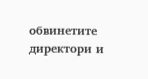обвинетите директори и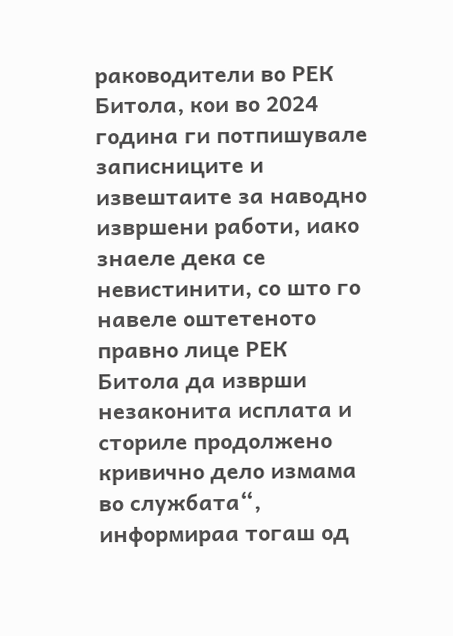раководители во РЕК Битола, кои во 2024 година ги потпишувале записниците и извештаите за наводно извршени работи, иако знаеле дека се невистинити, со што го навеле оштетеното правно лице РЕК Битола да изврши незаконита исплата и сториле продолжено кривично дело измама во службата“, информираа тогаш од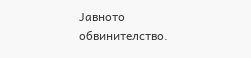Јавното обвинителство.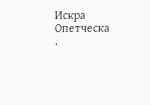Искра Опетческа
.